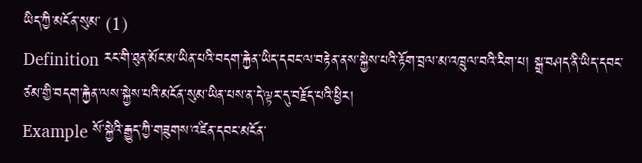ཡིད་ཀྱི་མངོན་སུམ་ (1)
Definition རང་གི་ཐུན་མོང་མ་ཡིན་པའི་བདག་རྐྱེན་ཡིད་དབང་ལ་བརྟེན་ནས་སྐྱེས་པའི་རྟོག་བྲལ་མ་འཁྲུལ་བའི་རིག་པ། སྒྲ་བཤད་ནི་ཡིད་དབང་ཙམ་གྱི་བདག་རྐྱེན་ལས་སྐྱེས་པའི་མངོན་སུམ་ཡིན་པས་ན་དེ་ལྟར་དུ་བརྗོད་པའི་ཕྱིར།
Example སོ་སྐྱེའི་རྒྱུད་ཀྱི་གཟུགས་འཛིན་དབང་མངོན་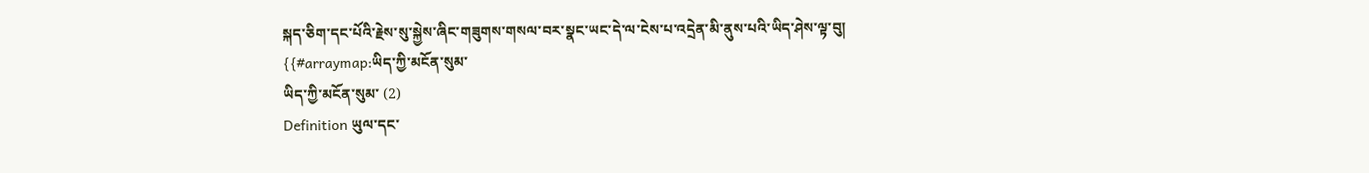སྐད་ཅིག་དང་པོའི་རྗེས་སུ་སྐྱེས་ཞིང་གཟུགས་གསལ་བར་སྣང་ཡང་དེ་ལ་ངེས་པ་འདྲེན་མི་ནུས་པའི་ཡིད་ཤེས་ལྟ་བུ།
{{#arraymap:ཡིད་ཀྱི་མངོན་སུམ་
ཡིད་ཀྱི་མངོན་སུམ་ (2)
Definition ཡུལ་དང་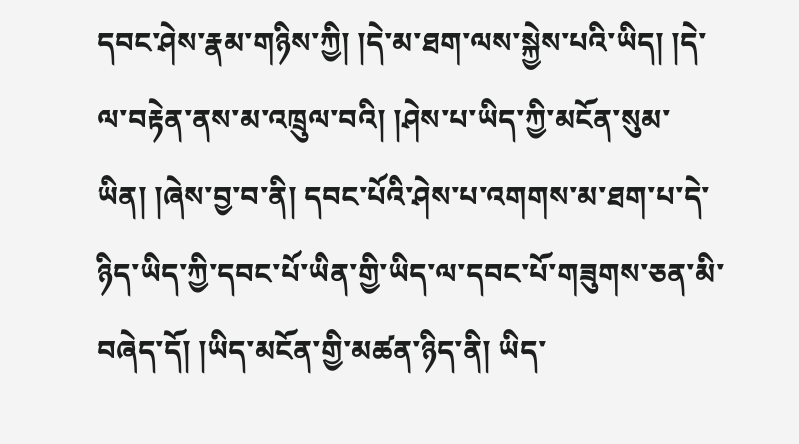དབང་ཤེས་རྣམ་གཉིས་ཀྱི། །དེ་མ་ཐག་ལས་སྐྱེས་པའི་ཡིད། །དེ་ལ་བརྟེན་ནས་མ་འཁྲུལ་བའི། །ཤེས་པ་ཡིད་ཀྱི་མངོན་སུམ་ཡིན། །ཞེས་བྱ་བ་ནི། དབང་པོའི་ཤེས་པ་འགགས་མ་ཐག་པ་དེ་ཉིད་ཡིད་ཀྱི་དབང་པོ་ཡིན་གྱི་ཡིད་ལ་དབང་པོ་གཟུགས་ཅན་མི་བཞེད་དོ། །ཡིད་མངོན་གྱི་མཚན་ཉིད་ནི། ཡིད་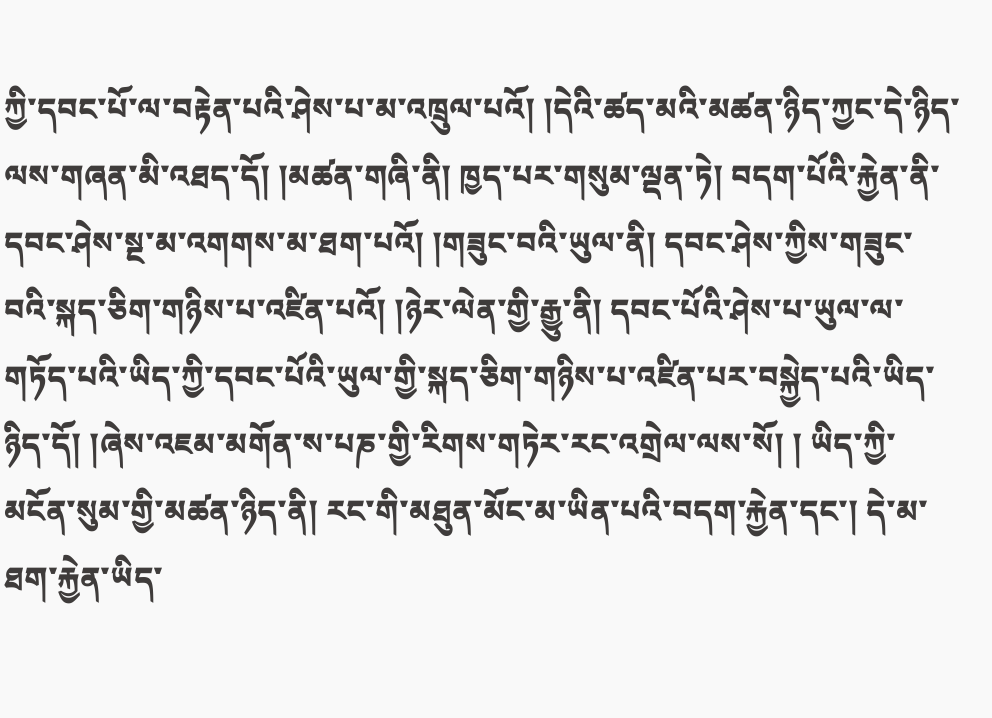ཀྱི་དབང་པོ་ལ་བརྟེན་པའི་ཤེས་པ་མ་འཁྲུལ་པའོ། །དེའི་ཚད་མའི་མཚན་ཉིད་ཀྱང་དེ་ཉིད་ལས་གཞན་མི་འཐད་དོ། །མཚན་གཞི་ནི། ཁྱད་པར་གསུམ་ལྡན་ཏེ། བདག་པོའི་རྐྱེན་ནི་དབང་ཤེས་སྔ་མ་འགགས་མ་ཐག་པའོ། །གཟུང་བའི་ཡུལ་ནི། དབང་ཤེས་ཀྱིས་གཟུང་བའི་སྐད་ཅིག་གཉིས་པ་འཛིན་པའོ། །ཉེར་ལེན་གྱི་རྒྱུ་ནི། དབང་པོའི་ཤེས་པ་ཡུལ་ལ་གཏོད་པའི་ཡིད་ཀྱི་དབང་པོའི་ཡུལ་གྱི་སྐད་ཅིག་གཉིས་པ་འཛིན་པར་བསྐྱེད་པའི་ཡིད་ཉིད་དོ། །ཞེས་འཇམ་མགོན་ས་པཎ་གྱི་རིགས་གཏེར་རང་འགྲེལ་ལས་སོ། ། ཡིད་ཀྱི་མངོན་སུམ་གྱི་མཚན་ཉིད་ནི། རང་གི་མཐུན་མོང་མ་ཡིན་པའི་བདག་རྐྱེན་དང་། དེ་མ་ཐག་རྐྱེན་ཡིད་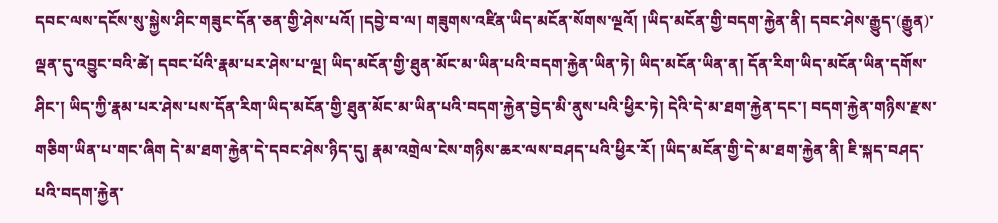དབང་ལས་དངོས་སུ་སྐྱེས་ཤིང་གཟུང་དོན་ཅན་གྱི་ཤེས་པའོ། །དབྱེ་བ་ལ། གཟུགས་འཛིན་ཡིད་མངོན་སོགས་ལྔའོ། །ཡིད་མངོན་གྱི་བདག་རྐྱེན་ནི། དབང་ཤེས་རྒྱུད་(རྒྱུན)་ལྡན་དུ་འབྱུང་བའི་ཚེ། དབང་པོའི་རྣམ་པར་ཤེས་པ་ལྔ། ཡིད་མངོན་གྱི་ཐུན་མོང་མ་ཡིན་པའི་བདག་རྐྱེན་ཡིན་ཏེ། ཡིད་མངོན་ཡིན་ན། དོན་རིག་ཡིད་མངོན་ཡིན་དགོས་ཤིང་། ཡིད་ཀྱི་རྣམ་པར་ཤེས་པས་དོན་རིག་ཡིད་མངོན་གྱི་ཐུན་མོང་མ་ཡིན་པའི་བདག་རྐྱེན་བྱེད་མི་ནུས་པའི་ཕྱིར་ཏེ། དེའི་དེ་མ་ཐག་རྐྱེན་དང་། བདག་རྐྱེན་གཉིས་རྫས་གཅིག་ཡིན་པ་གང་ཞིག དེ་མ་ཐག་རྐྱེན་དེ་དབང་ཤེས་ཉིད་དུ། རྣམ་འགྲེལ་ངེས་གཉིས་ཆར་ལས་བཤད་པའི་ཕྱིར་རོ། །ཡིད་མངོན་གྱི་དེ་མ་ཐག་རྐྱེན་ནི། ཇི་སྐད་བཤད་པའི་བདག་རྐྱེན་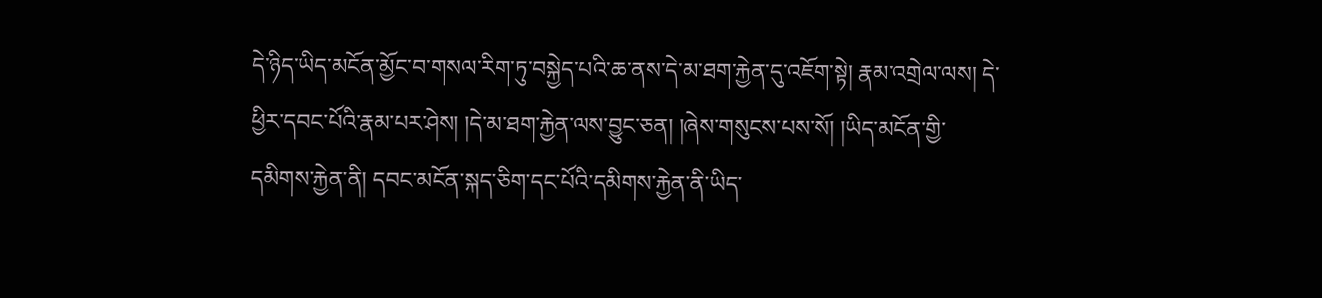དེ་ཉིད་ཡིད་མངོན་མྱོང་བ་གསལ་རིག་ཏུ་བསྐྱེད་པའི་ཆ་ནས་དེ་མ་ཐག་རྐྱེན་དུ་འཇོག་སྟེ། རྣམ་འགྲེལ་ལས། དེ་ཕྱིར་དབང་པོའི་རྣམ་པར་ཤེས། །དེ་མ་ཐག་རྐྱེན་ལས་བྱུང་ཅན། །ཞེས་གསུངས་པས་སོ། །ཡིད་མངོན་གྱི་དམིགས་རྐྱེན་ནི། དབང་མངོན་སྐད་ཅིག་དང་པོའི་དམིགས་རྐྱེན་ནི་ཡིད་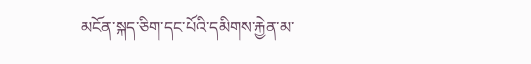མངོན་སྐད་ཅིག་དང་པོའི་དམིགས་རྐྱེན་མ་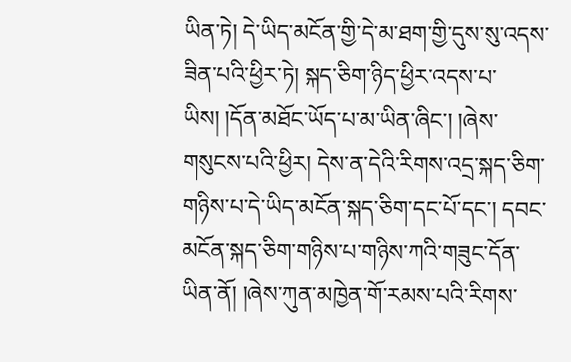ཡིན་ཏེ། དེ་ཡིད་མངོན་གྱི་དེ་མ་ཐག་གྱི་དུས་སུ་འདས་ཟིན་པའི་ཕྱིར་ཏེ། སྐད་ཅིག་ཉིད་ཕྱིར་འདས་པ་ཡིས། །དོན་མཐོང་ཡོད་པ་མ་ཡིན་ཞིང་། །ཞེས་གསུངས་པའི་ཕྱིར། དེས་ན་དེའི་རིགས་འདྲ་སྐད་ཅིག་གཉིས་པ་དེ་ཡིད་མངོན་སྐད་ཅིག་དང་པོ་དང་། དབང་མངོན་སྐད་ཅིག་གཉིས་པ་གཉིས་ཀའི་གཟུང་དོན་ཡིན་ནོ། །ཞེས་ཀུན་མཁྱེན་གོ་རམས་པའི་རིགས་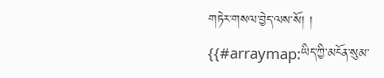གཏེར་གསལ་བྱེད་ལས་སོ། །
{{#arraymap:ཡིད་ཀྱི་མངོན་སུམ་